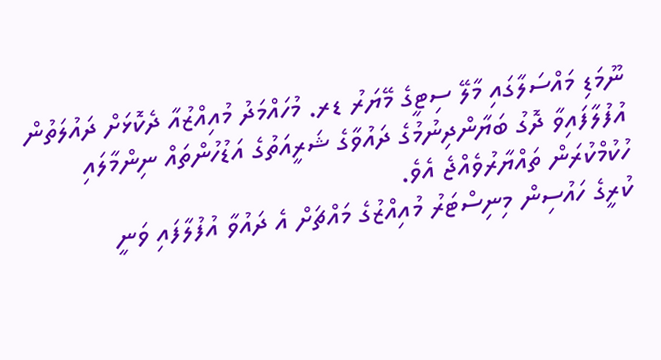ނޫމަޑި މައްސަލާގައި މާލޭ ސިޓީގެ މޭޔަރު ޑރ. މުހައްމަދު މުއިއްޒުއާ ދެކޮޅަށް ދައުލަތުން އުފުލާފައިވާ ދޮގު ބަޔާންދިނުމުގެ ދައުވާގެ ޝަރީއަތުގެ އަޑުހުންތައް ނިންމާލައި ހުކުމްކުރަން ތައްޔާރުވެއްޖެ އެވެ.
ކުރީގެ ހައުސިން މިނިސްޓަރު މުއިއްޒުގެ މައްޗަށް އެ ދައުވާ އުފުލާފައި ވަނީ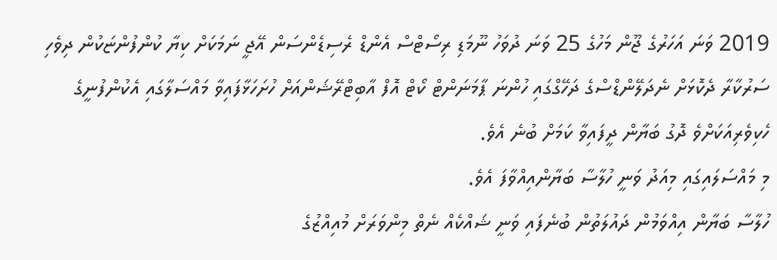2019 ވަނަ އަހަރުގެ ޖޫން މަހުގެ 25 ވަނަ ދުވަހު ނޫމަޑި ރިސޯޓްސް އެންޑް ރެސިޑެންސަން އޭޖީ ނަމަކަށް ކިޔާ ކުންފުންޏަކުން ދިވެހި ސަރުކާރާ ދެކޮޅަށް ނެދަލޭންޑްސްގެ ދަހޭގްގައި ހުންނަ ޕާމަނަންޓް ކޯޓް އޮފް އާބިޓްރޭޝަންއަށް ހުށަހަޅާފައިވާ މައްސަލާގައި އެކުންފުނީގެ ހެކިވެރިއަކަށްވެ ދޮގު ބަޔާން ދީފައިވާ ކަމަށް ބުނެ އެވެ.
މި މައްސަލައިގައި މިއަދު ވަނީ ހުލާސާ ބަޔާންއިއްވާފަ އެވެ.
ހުލާސާ ބަޔާން އިއްވަމުން ދައުލަތުން ބުނެފައި ވަނީ ޝައްކެއް ނެތް މިންވަރަށް މުއިއްޒުގެ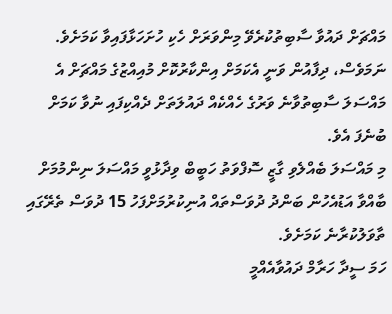މައްޗަށް ދައުވާ ސާބިތުކުރެވޭ މިންވަރަށް ހެކި ހުށަހަޅާފައިވާ ކަމަށެވެ. ނަމަވެސް، ދިފާއުން ވަނީ އެކަމަށް އިންކާރުކޮށް މުއިއްޒުގެ މައްޗަށް އެ މައްސަލަ ސާބިތުވާނެ ވަރުގެ ހެއްކެއް ދައުލަތަށް ދެއްކިފައި ނުވާ ކަމަށް ބުނެފަ އެވެ.
މި މައްސަލަ ބެއްލެވި ގާޒީ ސޮފްވަތު ހަބީބް ވިދާޅުވީ މައްސަލަ ނިންމުމަށް ބާއްވާ އަޑުއެހުން ބަންދު ދުވަސްތައް އުނިކުރުމަށްފަހު 15 ދުވަސް ތެރޭގައި ތާވަލުކުރާނެ ކަމަށެވެ.
ހަމަ ސީދާ ހަރާމް ދައުވާއެއްމީ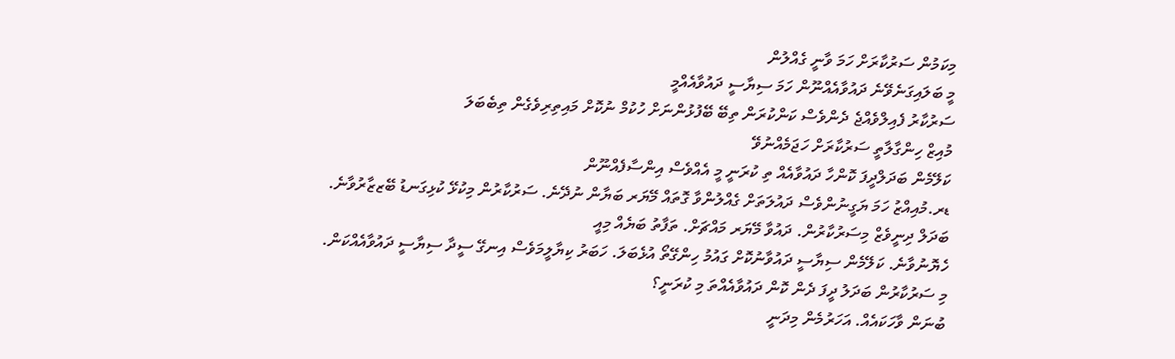މިކަމުން ސަރުކާރަށް ހަމަ ވާނީ ގެއްލުން
މީ ބަލައިގަނެވޭނެ ދައުވާއެއްނޫން ހަމަ ސިޔާސީ ދައުވާއެއްމީ
ސަރުކާރު ފެއިލްވެއްޖެ ދެންވެސް ކަންކުރަން ތިބޭ ބޭފުޅުންނަށް ހުކުމް ނުކޮށް މައިތިރިވެގެން ތިބެބަލަ
މުއިޒް ހިންގާލާތީ ސަރުކާރަށް ހަޖަމެއްނުވޭ
ކަލޭމެން ބަދަލްދީފަ ކޮންހާ ދައުވާއެއް ތި ކުރަނީ މީ އެއްވެސް އިންސާފެއްނޫން
ޑރ.މުއިއްޒު ހަމަ ޔަގީނުންވެސް ދައުލަތަށް ގެއްލުންވާ ގޮތައް މޭޔަރ ބަޔާން ނުދޭނެ. ސަރުކާރުން މިކުޅޭ ކުޅިގަނޑު ބޭޒޒާރުވާނެ.
ބަދަލް ދިނީވެޒް މިސަރުކާރުން. ދައުވާ މޭޔަރ މައްޗަށް. ތަފާތު ބަޔެއް މިއީ
ހެޔޮނުވާނެ. ކަލޭމެން ސިޔާސީ ދައުވާނުކޮށް ގައުމު ހިންގޭތޯ އުޅެބަލަ. ހަބަރު ކިޔާލީމަވެސް އިނގޭ ސީދާ ސިޔާސީ ދައުވާއެއްކަން.
މި ސަރުކާރުން ބަދަލު ދީފަ ދެން ކޮން ދައުވާއެއްތަ މި ކުރަނީ؟
ބުނަން ވާހަކައެއް. އަހަރުމެން މިދަނީ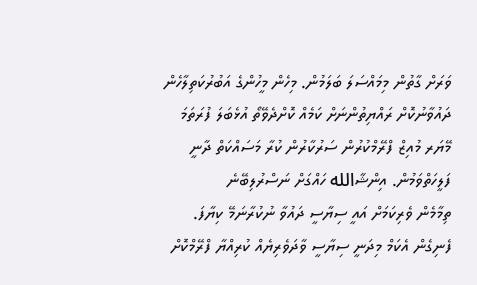ވަރަށް ގާތުން މިމައްސަލަ ބަލަމުން. މިހެން މީހުންގެ އަބުރުކަތިލާހެން ދައުވާނުކޮށް ރައްޔިތުންނަށް ކަމެއް ކޮށްދެވޭތޯ އުޅެބަލަ ފުރަތަމަ
މޭޔަރ މުއިޒް ފްރޭމްކުރުން ސަރުކާރުން ކުރާ މަސައްކަތް ދާނީ ފަލީހަތްވަމުން. އިންޝާالله ހައްގަށް ނަސްރުލިބޭނެ
ތިމާމެން ވެރިކަމަށް އައީ ސިޔާސީ ދައުވާ ނުކުރާނަމޭ ކިޔާފަ. ފެނިގެން އެކަމް މިދަނީ ސިޔާސީ ވާދަވެރިޔެއް ކުރިއްޔާ ފްރޭމްކޮށް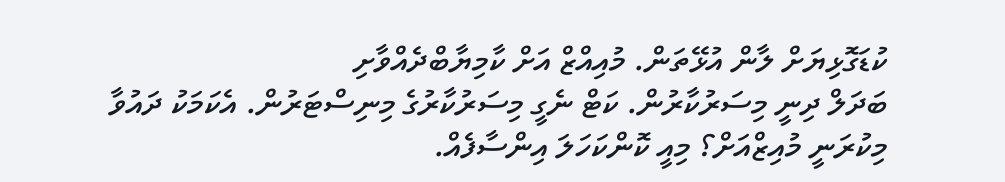ކުޑަގޮޅިޔަށް ލާން އުޅޭތަން. މުއިއްޒް އަށް ކާމިޔާބްދެއްވާށި
ބަދަލް ދިނީ މިސަރުކާރުން. ކަޓް ނެގީ މިސަރުކާރުގެ މިނިސްޓަރުން. އެކަމަކު ދައުވާ މިކުރަނީ މުއިޒްއަށް؟ މިއީ ކޮންކަހަލަ އިންސާފެއް.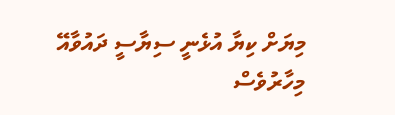މިޔަށް ކިޔާ އުޅެނީ ސިޔާސީ ދައުވާއޭ
މިހާރުވެސް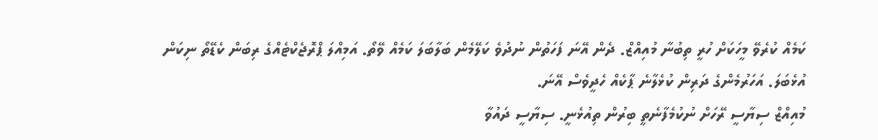ކަމެއް ކުރެވޭ މީހަކަށް ހުރީ ތިބުނާ މުއިއްޒް. ދެން އޭނަ ފަހަތުން ނުދުވެ ކަލޭމެން ބަލާބަލަ ކަމެއް ވޭތޯ. އަމިއްލަ ޕްރޮޖެކްޓެއްގެ ރިބަން ކެޑޭތޯ ނިކަން އުޅެބަލަ. އަހަރުމެންގެ ދަރިން ކުޅެލާނެ ޕާކެއް ހެދީވެސް އޭނަ.
މުއިއްޒް ސިޔާސީ ރޭހަށް ނުކުމެފާނެތީ ބިރުން ތިއުޅެނީ. ސިޔާސީ ދައުވާ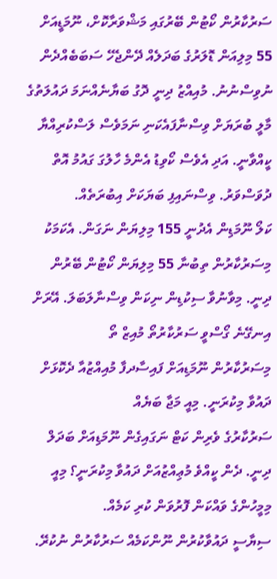ސަރުކާރުން ކޯޓުން ބޭރުގައި މަޝްވަރާކޮށް، ނޫމަޑީއަށް 55 މިލިއަން ޑޮލަރުގެ ބަދަލެއް ދޭންޖެހޭ ސަބަބެއްދެން ނުވިސްނުނު. މުއިއްޒު ދިނީ ދޮގު ބަޔާނެއްނަމަ ދައުލަތުގެ މާލީ ބުރަޔަށް ވިސްނާފައެކަނި ނަމަވެސް ލަސްކުރިއްޔާ ކީއްވާނީ. އަދި އެވެސް ކޯވިޑު އެންމެ ހާލުގަ ގައުމު އޮތް ދުވަސްވަރު. ވިސްނައިފި ބަޔަކަށް އިބުރަތެއް.
ކަލޯ ނޫމަޑިން އެދުނީ 155 މިލިޔަން ނަގަން. އެކަމަކު މިސަރުކާރުން ތިބުނާ 55 މިލިޔަން ކޯޓުން ބޭރުން ދިނީ. މިވާނުވާ ސިކުޑިން ނިކަން ވިސްނާލަބަލަ. އޭރަށް އިނގޭނެ ގޯސްވީ ސަރުކާރުތޯ މުއިޒް ތޯ
މިސަރުކާރުން ނޫމަޑިއަށް ފައިސާދފާ މުއިއްޒުއާ ދެކޮޅަށް ދައުވާ މިކުރަނީ. މިއީ މަޖާ ބަޔެއް
ސަރުކާރުގެ ވެރިން ކަޓް ނަގައިގެން ނޫމަޑިއަށް ބަދަލް ދިނީ. ދެން ކީއްވެ މުޢިއްޒުއަށް ދައުވާ މިކުރަނީ؟ މިއީ މިމީހުންގެ ވައްކަން ފޮރުވަން ކުރި ކަމެއް.
ސިޔާސީ ދައުވާކުރުން ނޫންކަމެއް ސަރުކާރުން ނުކުރޭ.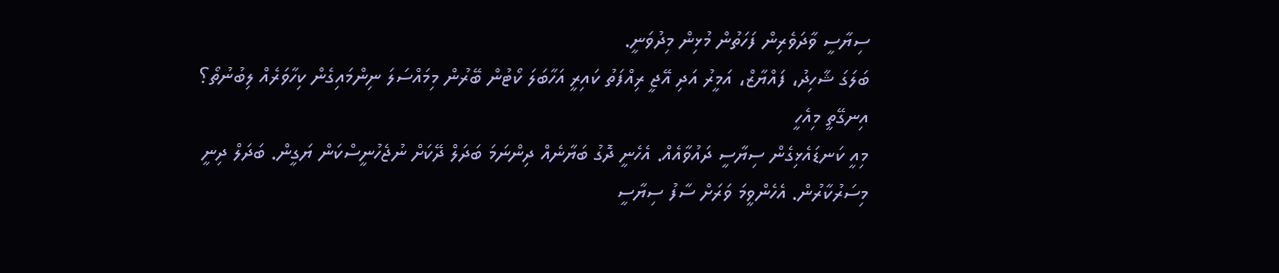ސިޔާސީ ވާދަވެރިން ފަހަތުން މުޅިން މިދުވަނީ.
ބަލަގަ ޝާހިދު، ފައްޔާޒް، އަމީރު އަދި އޭޖީ ރިއްފަތު ކައިރީ އަހާބަލަ ކޯޓުން ބޭރުން މިމައްސަލަ ނިންމައިގެން ކިހާވަރެއް ލިބުނުތޯ؟ އިނގޭތީ މިއެހީ
މިއީ ކަނޑައެޅިގެން ސިޔާސީ ދައުވާއެއް. އެހެނީ ދޮގު ބަޔާނެއް ދިންނަމަ ބަދަލް ދޭކަށް ނުޖެހުނީސްކަން ޔަގީން. ބަދަލް ދިނީ މިސަރުކާރުން. އެހެންވީމަ ވަރަށް ސާފު ސިޔާސީ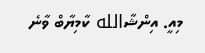މިއީ. އިންޝާالله ކާމިޔާބް ވާނެ